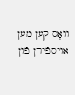וואָס קען מען אויספֿירן פֿון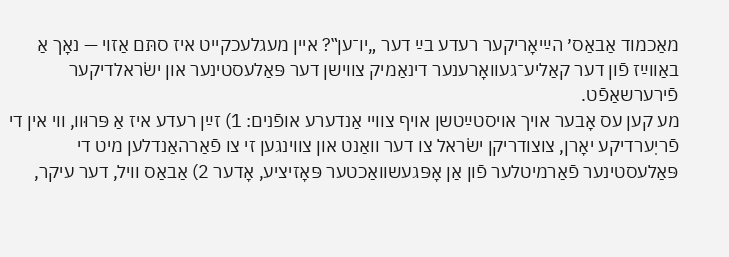מאַכמוד אַבאַס׳ הײַיאָריקער רעדע בײַ דער „יו־ען‟? איין מעגלעכקייט איז סתּם אַזוי — נאָך אַ באַווײַז פֿון דער קאַליע־געוואָרענער דינאַמיק צווישן דער פּאַלעסטינער און ישׂראלדיקער פֿירערשאַפֿט.
מע קען עס אָבער אויך אויסטײַטשן אויף צוויי אַנדערע אופֿנים: 1) זײַן רעדע איז אַ פּרוּוו, ווי אין די פֿריִערדיקע יאָרן, צוצודריקן ישׂראל צו דער וואַנט און צווינגען זי צו פֿאַרהאַנדלען מיט די פּאַלעסטינער פֿאַרמיטלער פֿון אַן אָפּגעשוואַכטער פּאָזיציע, אָדער 2) אַבאַס וויל, דער עיקר,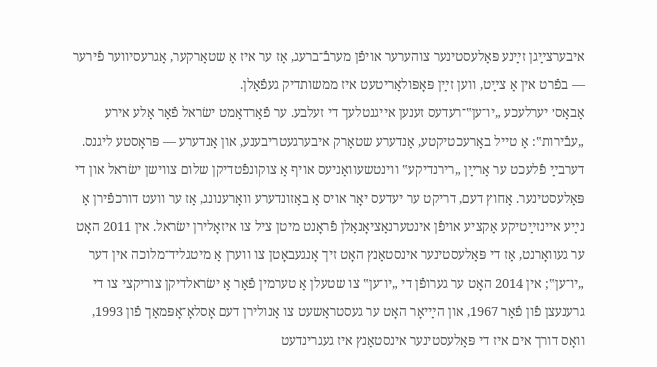איבערצײַגן זײַנע פּאַלעסטינער צוהערער אויפֿן מערבֿ־ברעג, אַז ער איז אַ שטאַרקער, אַגרעסיווער פֿירער — בפֿרט אין אַ צײַט, ווען זײַן פּאָפּולאַריטעט איז ממשותדיק געפֿאַלן.
אַבאַס׳ יערלעכע „יו־ען‟־רעדעס זענען אייגנטלעך די זעלבע. ער פֿאַרדאַמט ישׂראל פֿאַר אַלע אירע „עבֿירות‟: אַ טייל באַרעכטיקטע, אַנדערע שטאַרק איבערגעטריבענע, און אַנדערע — פּראָסטע ליגנס. דערבײַ פֿלעכט ער אַרײַן „רירנדיקע‟ ווינטשעוואַניעס אויף אַ צוקונפֿטדיקן שלום צווישן ישׂראל און די פּאַלעסטינער. אַחוץ דעם, דריקט ער יעדעס יאָר אויס אַ באַזונדערע וואָרענונג, אַז ער וועט דורכפֿירן אַ נײַע איינזײַטיקע אַקציע אויפֿן אינטערנאַציאָנאַלן פֿראָנט מיטן ציל צו איזאָלירן ישׂראל. אין 2011 האָט ער געוואָרנט, אַז די פּאַלעסטינער אינסטאַנץ האָט זיך אָנגעבאָטן צו ווערן אַ מיטגליד־מלוכה אין דער „יו־ען‟; אין 2014 האָט ער גערופֿן די „יו־ען‟ צו שטעלן אַ טערמין פֿאַר אַ ישׂראלדיקן צוריקצי צו די גרענעצן פֿון פֿאַר 1967, און הײַיאָר האָט ער געסטראַשעט צו אַנולירן דעם אָסלאָ־אָפּמאַך פֿון 1993, וואָס דורך אים איז די פּאַלעסטינער אינסטאַנץ איז געגרינדעט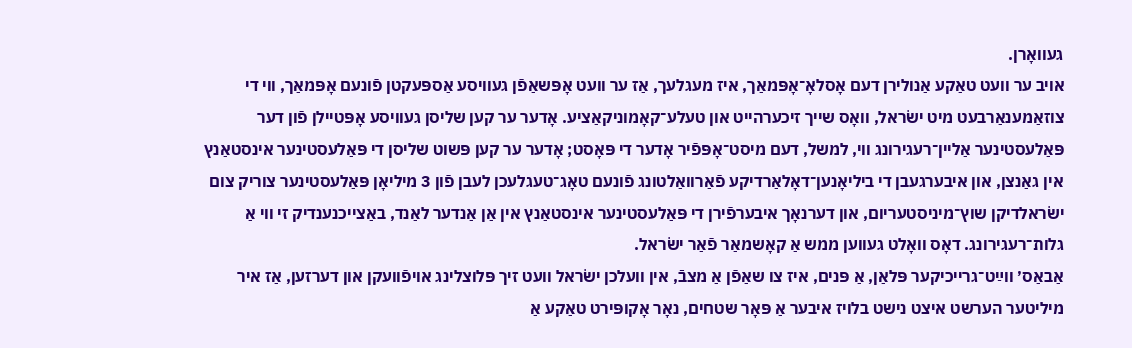געוואָרן.
אויב ער וועט טאַקע אַנולירן דעם אָסלאָ־אָפּמאַך, איז מעגלעך, אַז ער וועט אָפּשאַפֿן געוויסע אַספּעקטן פֿונעם אָפּמאַך, ווי די צוזאַמענאַרבעט מיט ישׂראל, וואָס שייך זיכערהייט און טעלע־קאָמוניקאַציע. אָדער ער קען שליסן געוויסע אָפּטיילן פֿון דער פּאַלעסטינער אַליין־רעגירונג ווי, למשל, דעם מיסט־אָפּפֿיר אָדער די פּאָסט; אָדער ער קען פּשוט שליסן די פּאַלעסטינער אינסטאַנץ אין גאַנצן, און איבערגעבן די ביליאָנען־דאָלאַרדיקע פֿאַרוואַלטונג פֿונעם טאָג־טעגלעכן לעבן פֿון 3 מיליאָן פּאַלעסטינער צוריק צום ישׂראלדיקן שוץ־מיניסטעריום, און דערנאָך איבערפֿירן די פּאַלעסטינער אינסטאַנץ אין אַן אַנדער לאַנד, באַצייכנענדיק זי ווי אַ גלות־רעגירונג. דאָס וואָלט געווען ממש אַ קאָשמאַר פֿאַר ישׂראל.
אַבאַס׳ ווײַט־גרייכיקער פּלאַן, אַ פּנים, איז צו שאַפֿן אַ מצבֿ, אין וועלכן ישׂראל וועט זיך פּלוצלינג אויפֿוועקן און דערזען, אַז איר מיליטער הערשט איצט נישט בלויז איבער אַ פּאָר שטחים, נאָר אָקופּירט טאַקע אַ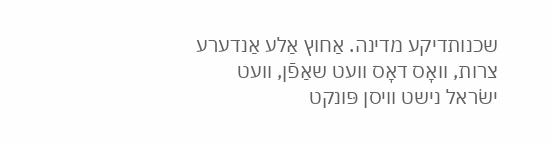שכנותדיקע מדינה. אַחוץ אַלע אַנדערע צרות, וואָס דאָס וועט שאַפֿן, וועט ישׂראל נישט וויסן פּונקט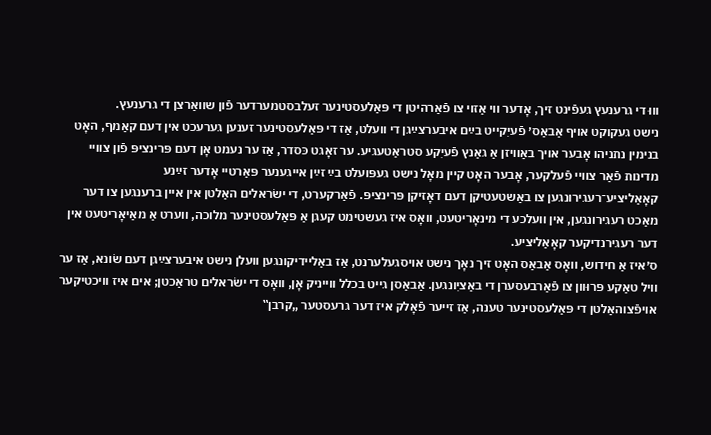וווּ די גרענעץ געפֿינט זיך, אָדער ווי אַזוי צו פֿאַרהיטן די פּאַלעסטינער זעלבסטמערדער פֿון שוואַרצן די גרענעץ.
נישט געקוקט אויף אַבאַס׳ פֿעיִקייט בײַם איבערצײַגן די וועלט, אַז די פּאַלעסטינער זענען גערעכט אין דעם קאַמף, האָט בנימין נתניהו אָבער אויך באַוויזן אַ גאַנץ פֿעיִקע סטראַטעגיע. ער זאָגט כּסדר, אַז ער נעמט אָן דעם פּרינציפּ פֿון צוויי מדינות פֿאַר צוויי פֿעלקער, אָבער האָט קיין מאָל נישט געפּועלט בײַ זײַן אייגענער פּאַרטיי אָדער זײַנע קאָאַליציע־רעגירונגען צו באַשטעטיקן דעם דאָזיקן פּרינציפּ. פֿאַרקערט, די ישׂראלים האַלטן אין איין ברענגען צו דער מאַכט רעגירונגען, אין וועלכע די מינאָריטעט, וואָס איז געשטימט קעגן אַ פּאַלעסטינער מלוכה, ווערט אַ מאַיאָריטעט אין דער רעגירנדיקער קאָאַליציע.
ס׳איז אַ חידוש, וואָס אַבאַס האָט זיך נאָך נישט אויסגעלערנט, אַז באַליידיקונגען וועלן נישט איבערצײַגן דעם שׂונא, אַז ער וויל טאַקע פּרוּוון צו פֿאַרבעסערן די באַציִונגען. אַבאַסן גייט בכלל ווייניק אָן, וואָס די ישׂראלים טראַכטן; אים איז וויכטיקער אויפֿצוהאַלטן די פּאַלעסטינער טענה, אַז זייער פֿאָלק איז דער גרעסטער „קרבן‟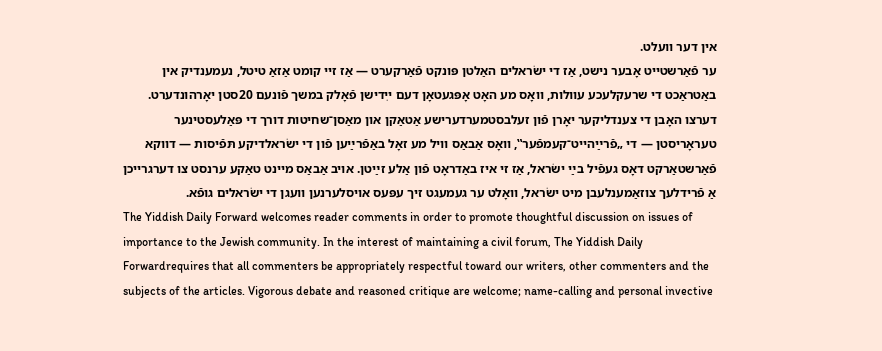אין דער וועלט.
ער פֿאַרשטייט אָבער נישט, אַז די ישׂראלים האַלטן פּונקט פֿאַרקערט — אַז זיי קומט אַזאַ טיטל, נעמענדיק אין באַטראַכט די שרעקלעכע עוולות, וואָס מע האָט אָפּגעטאָן דעם ייִדישן פֿאָלק במשך פֿונעם 20סטן יאָרהונדערט. דערצו האָבן די צענדליקער יאָרן פֿון זעלבסטמערדערישע אַטאַקן און מאַסן־שחיטות דורך די פּאַלעסטינער טעראָריסטן — די „פֿרײַהייט־קעמפֿער‟, וואָס אַבאַס וויל מע זאָל באַפֿרײַען פֿון די ישׂראלדיקע תּפֿיסות — דווקא פֿאַרשטאַרקט דאָס געפֿיל בײַ ישׂראל, אַז זי איז באַדראָט פֿון אַלע זײַטן. אויב אַבאַס מיינט טאַקע ערנסט צו דערגרייכן אַ פֿרידלעך צוזאַמענלעבן מיט ישׂראל, וואָלט ער געמעגט זיך עפּעס אויסלערנען וועגן די ישׂראלים גופֿא.
The Yiddish Daily Forward welcomes reader comments in order to promote thoughtful discussion on issues of importance to the Jewish community. In the interest of maintaining a civil forum, The Yiddish Daily Forwardrequires that all commenters be appropriately respectful toward our writers, other commenters and the subjects of the articles. Vigorous debate and reasoned critique are welcome; name-calling and personal invective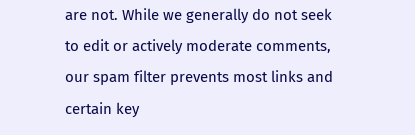are not. While we generally do not seek to edit or actively moderate comments, our spam filter prevents most links and certain key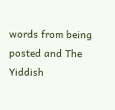words from being posted and The Yiddish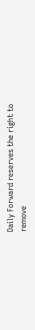Daily Forward reserves the right to remove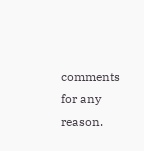comments for any reason.